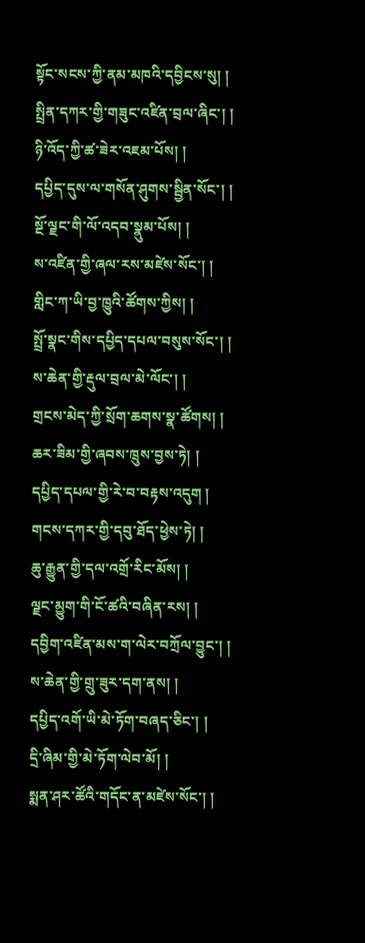སྟོང་སངས་ཀྱི་ནམ་མཁའི་དབྱིངས་སུ། །
སྤྲིན་དཀར་གྱི་གཟུང་འཛིན་བྲལ་ཞིང་། །
ཉི་འོད་ཀྱི་ཚ་ཟེར་འཇམ་པོས། །
དཔྱིད་དུས་ལ་གསོན་ཤུགས་སྦྱིན་སོང་། །
སྔོ་ལྗང་གི་ལོ་འདབ་སྣུམ་པོས། །
ས་འཛིན་གྱི་ཞལ་རས་མཛེས་སོང་། །
གླིང་ཀ་ཡི་བྱ་ཁྱུའི་ཚོགས་ཀྱིས། །
སྤྲོ་སྣང་གིས་དཔྱིད་དཔལ་བསུས་སོང་། །
ས་ཆེན་གྱི་རྡུལ་བྲལ་མེ་ལོང་། །
གྲངས་མེད་ཀྱི་སྲོག་ཆགས་སྣ་ཚོགས། །
ཆར་ཟིམ་གྱི་ཞབས་ཁྲུས་བྱས་ཏེ། །
དཔྱིད་དཔལ་གྱི་རེ་བ་བརྟས་འདུག །
གངས་དཀར་གྱི་དབུ་ཐོད་ཕྱེས་ཏེ། །
ཆུ་རྒྱུན་གྱི་དལ་འགྲོ་རིང་མོས། །
ལྗང་མྱུག་གི་ངོ་ཚའི་བཞིན་རས། །
དབྱིག་འཛིན་མས་ག་ལེར་བཀྲོལ་བྱུང་། །
ས་ཆེན་གྱི་གྲུ་ཟུར་དག་ནས། །
དཔྱིད་འགོ་ཡི་མེ་ཏོག་བཞད་ཅིང་། །
དྲི་ཞིམ་གྱི་མེ་ཏོག་ལེབ་མོ། །
སྨན་ཤར་ཚོའི་གདོང་ན་མཛེས་སོང་། །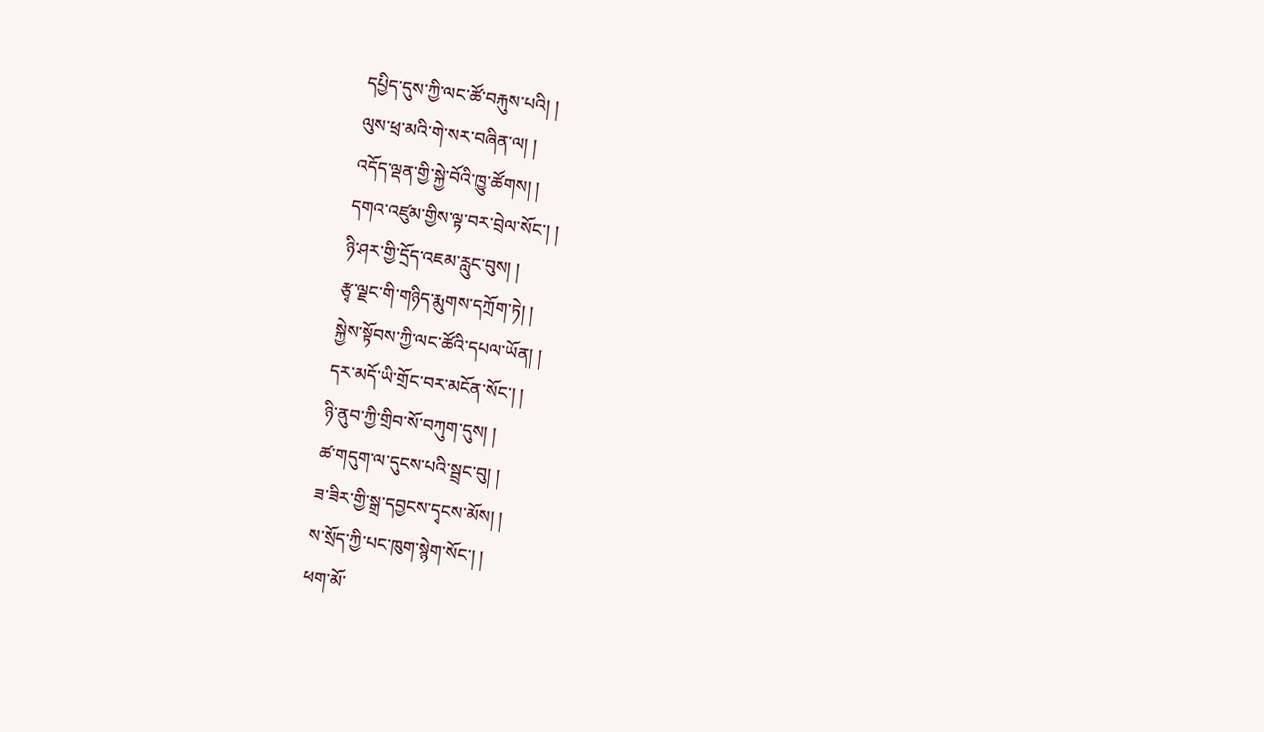དཔྱིད་དུས་ཀྱི་ལང་ཚོ་བརྐུས་པའི། །
ལུས་ཕྲ་མའི་གེ་སར་བཞིན་ལ། །
འདོད་ལྡན་གྱི་སྐྱེ་བོའི་ཁྱུ་ཚོགས། །
དགའ་འཛུམ་གྱིས་ལྟ་བར་བྲེལ་སོང་། །
ཉི་ཤར་གྱི་དྲོད་འཇམ་རླུང་བུས། །
རྩྭ་ལྗང་གི་གཉིད་རྨུགས་དཀྲོག་ཏེ། །
སྐྱེས་སྟོབས་ཀྱི་ལང་ཚོའི་དཔལ་ཡོན། །
དར་མདོ་ཡི་གྲོང་བར་མངོན་སོང་། །
ཉི་ནུབ་ཀྱི་གྲིབ་སོ་བཀུག་དུས། །
ཚ་གདུག་ལ་དུངས་པའི་སྦྲང་བུ། །
ཟ་ཟིར་གྱི་སྒྲ་དབྱངས་དྭངས་མོས། །
ས་སྲོད་ཀྱི་པང་ཁུག་སྙེག་སོང་། །
ཕག་མོ་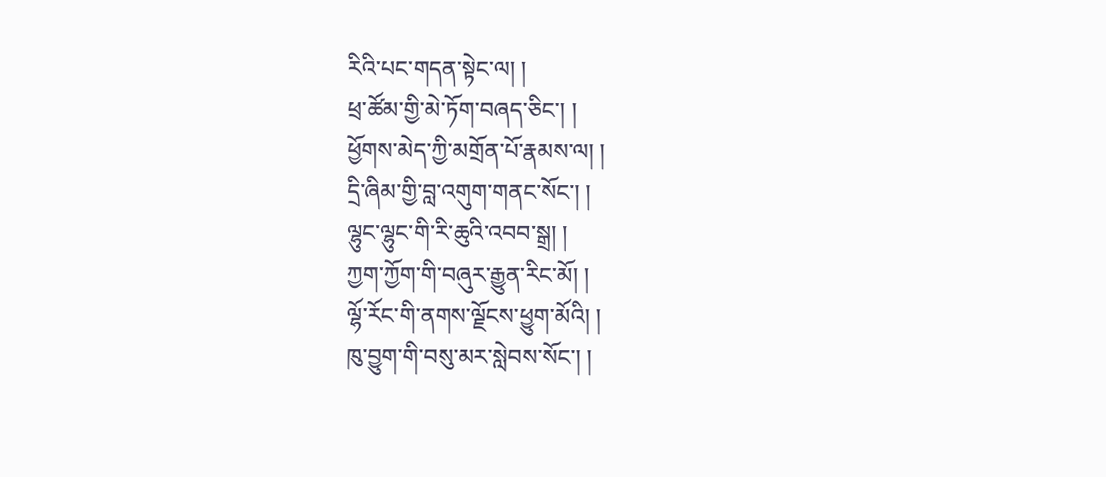རིའི་པང་གདན་སྟེང་ལ། །
ཕྲ་ཚོམ་གྱི་མེ་ཏོག་བཞད་ཅིང་། །
ཕྱོགས་མེད་ཀྱི་མགྲོན་པོ་རྣམས་ལ། །
དྲི་ཞིམ་གྱི་བླ་འགུག་གནང་སོང་། །
ལྷུང་ལྷུང་གི་རི་ཆུའི་འབབ་སྒྲ། །
ཀྱག་ཀྱོག་གི་བཞུར་རྒྱུན་རིང་མོ། །
ལྷོ་རོང་གི་ནགས་ལྗོངས་ཕྱུག་མོའི། །
ཁུ་བྱུག་གི་བསུ་མར་སླེབས་སོང་། །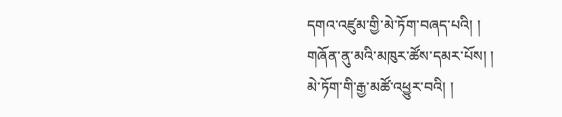དགའ་འཛུམ་གྱི་མེ་ཏོག་བཞད་པའི། །
གཞོན་ནུ་མའི་མཁུར་ཚོས་དམར་པོས། །
མེ་ཏོག་གི་རྒྱ་མཚོ་འཕྱུར་བའི། །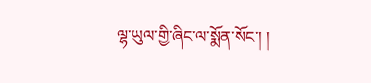ལྷ་ཡུལ་གྱི་ཞིང་ལ་སྨོན་སོང་། །